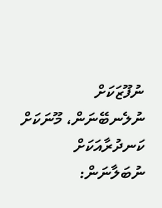ނުފޫޒަކަށް ނުލެނބޭނަން، މޫނަކަށް ކަނދުރާއަކަށް ނުބަލާނަން: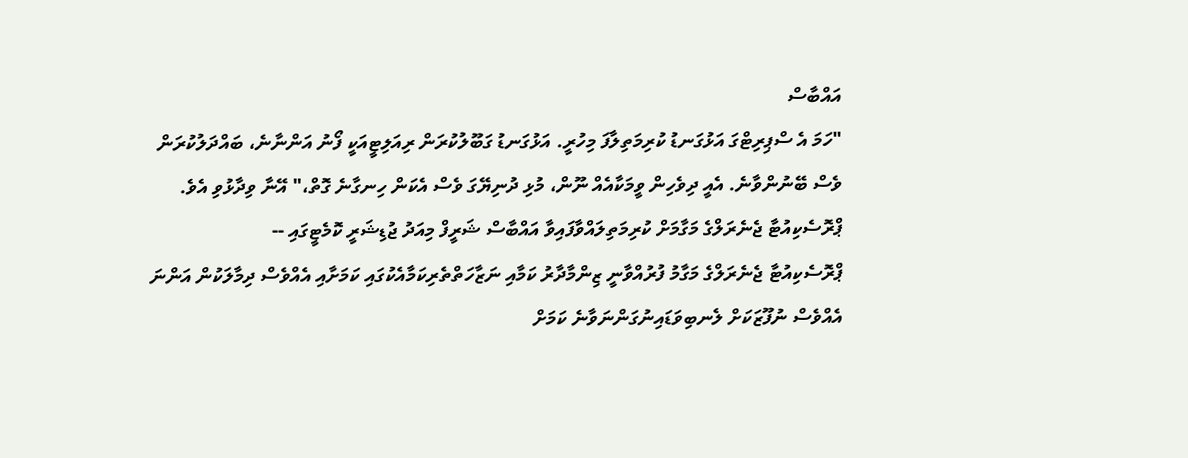އައްބާސް
"ހަމަ އެ ސްޕިރިޓްގަ އަޅުގަނޑު ކުރިމަތިލާފަ މިހުރީ. އަޅުގަނޑު ގަބޫލުކުރަން ރިއަލިޓީއަކީ ފޯނު އަންނާނެ، ބައްދަލުކުރަން ވެސް ބޭނުންވާނެ. އެއީ ދިވެހިން ވީމަކާއެއް ނޫން، މުޅި ދުނިޔޭގަ ވެސް އެކަން ހިނގާނެ ގޮތް،" އޭނާ ވިދާޅުވި އެވެ.
ޕްރޮސެކިއުޓާ ޖެނެރަލްގެ މަގާމަށް ކުރިމަތިލައްވާފައިވާ އައްބާސް ޝަރީފް މިއަދު ޖުޑިޝަރީ ކޮމެޓީގައި --
ޕްރޮސެކިއުޓާ ޖެނެރަލްގެ މަގާމު ފުރުއްވާނީ ޒިންމާދާރު ކަމާއި ނަޒާހަތްތެރިކަމާއެކުގައި ކަމަށާއި އެއްވެސް ދިމާލަކުން އަންނަ އެއްވެސް ނުފޫޒަކަށް ލެނބިވަޑައިނުގަންނަވާނެ ކަމަށް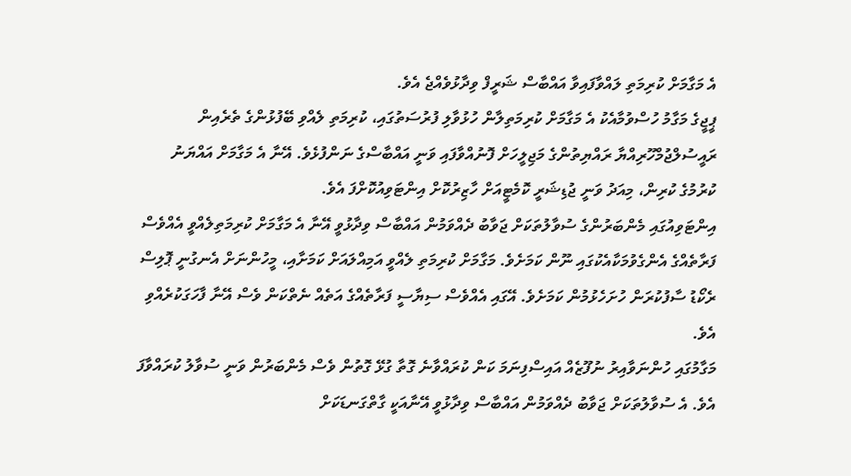އެ މަގާމަށް ކުރިމަތި ލައްވާފައިވާ އައްބާސް ޝަރީފް ވިދާޅުވެއްޖެ އެވެ.
ޕީޖީގެ މަގާމު ހުސްވުމާއެކު އެ މަގާމަށް ކުރިމަތިލާން ހުޅުވާލި ފުރުސަތުގައި، ކުރިމަތި ލެއްވި ބޭފުޅުންގެ ތެރެއިން ރައީސުލްޖުމްހޫރިއްޔާ ރައްޔިތުންގެ މަޖިލީހަށް ފޮނުއްވާފައި ވަނީ އައްބާސްގެ ނަންފުޅެވެ. އޭނާ އެ މަގާމަށް އައްޔަނު ކުރުމުގެ ކުރިން، މިއަދު ވަނީ ޖުޑިޝަރީ ކޮމެޓީއަށް ހާޒިރުކޮށް އިންޓަވިއުކޮށްފަ އެވެ.
އިންޓަވިއުގައި މެންބަރުންގެ ސުވާލުތަކަށް ޖަވާބު ދެއްވަމުން އައްބާސް ވިދާޅުވީ އޭނާ އެ މަގާމަށް ކުރިމަތިލެއްވީ އެއްވެސް ފަރާތެއްގެ އެންގެވުމަކާއެކުގައި ނޫން ކަމަށެވެ. މަގާމަށް ކުރިމަތި ލެއްވީ އަމިއްލައަށް ކަމަށާއި، މީހުންނަށް އެނގުނީ ޕޮލިސް ރެކޯޑު ސާފުކުރަން ހުށަހެޅުމުން ކަމަށެވެ. އޭގައި އެއްވެސް ސިޔާސީ ފަރާތެއްގެ އަތެއް ނެތްކަން ވެސް އޭނާ ފާހަގަކުރެއްވި އެވެ.
މަގާމުގައި ހުންނަވާއިރު ނުފޫޒެއް އައިސްފިނަމަ ކަން ކުރައްވާނެ ގޮތާ ގުޅޭ ގޮތުން ވެސް މެންބަރުން ވަނީ ސުވާލު ކުރައްވާފަ އެވެ. އެ ސުވާލުތަކަށް ޖަވާބު ދެއްވަމުން އައްބާސް ވިދާޅުވީ އޭނާއަކީ ގާތްގަނޑަކަށް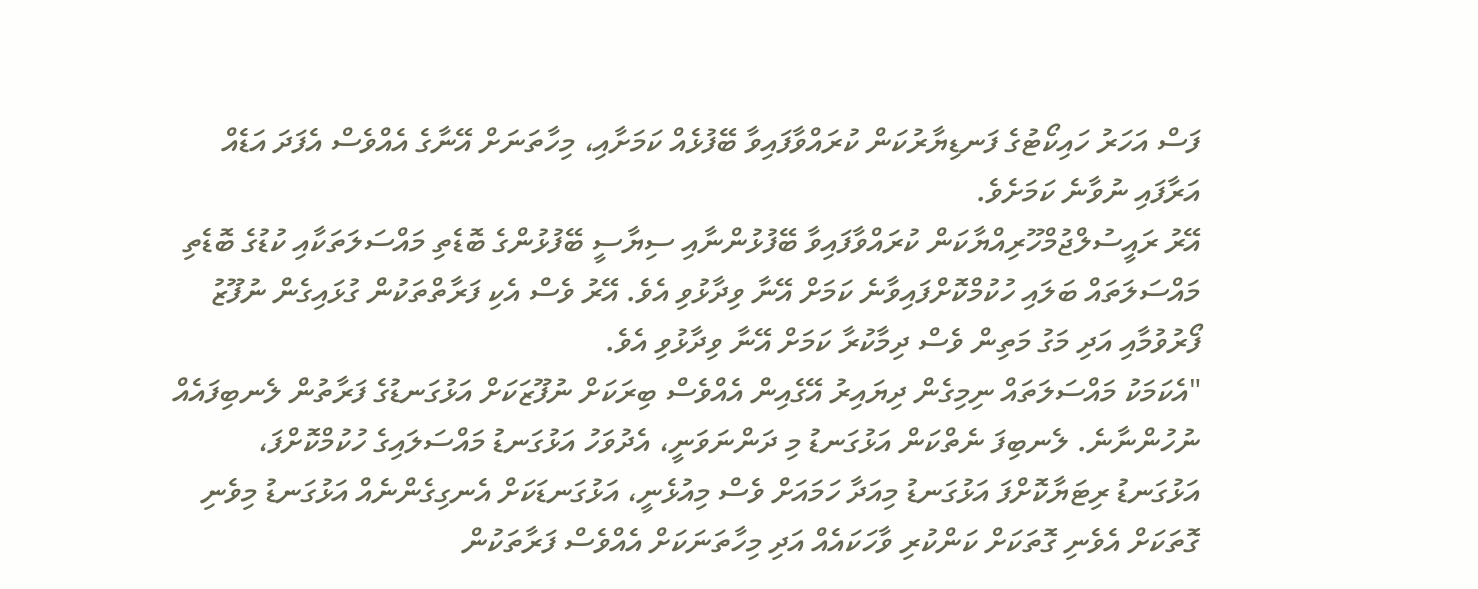ފަސް އަހަރު ހައިކޯޓުގެ ފަނޑިޔާރުކަން ކުރައްވާފައިވާ ބޭފުޅެއް ކަމަށާއި، މިހާތަނަށް އޭނާގެ އެއްވެސް އެފަދަ އަޑެއް އަރާފައި ނުވާނެ ކަމަށެވެ.
އޭރު ރައީސުލްޖުމްހޫރިއްޔާކަން ކުރައްވާފައިވާ ބޭފުޅުންނާއި ސިޔާސީ ބޭފުޅުންގެ ބޮޑެތި މައްސަލަތަކާއި ކުޑުގެ ބޮޑެތި މައްސަލަތައް ބަލައި ހުކުމްކޮށްފައިވާނެ ކަމަށް އޭނާ ވިދާޅުވި އެވެ. އޭރު ވެސް އެކި ފަރާތްތަކުން ގުޅައިގެން ނުފޫޒު ފޯރުވުމާއި އަދި މަގު މަތިން ވެސް ދިމާކުރާ ކަމަށް އޭނާ ވިދާޅުވި އެވެ.
"އެކަމަކު މައްސަލަތައް ނިމިގެން ދިޔައިރު އޭގެއިން އެއްވެސް ބިރަކަށް ނުފޫޒަކަށް އަޅުގަނޑުގެ ފަރާތުން ލެނބިފައެއް ނުހުންނާނެ. ލެނބިފަ ނެތްކަން އަޅުގަނޑު މި ދަންނަވަނީ، އެދުވަހު އަޅުގަނޑު މައްސަލައިގެ ހުކުމްކޮށްފަ، އަޅުގަނޑު ރިޓަޔާކޮށްފަ އަޅުގަނޑު މިއަދާ ހަމައަށް ވެސް މިއުޅެނީ، އަޅުގަނޑަކަށް އެނގިގެންނެއް އަޅުގަނޑު މިވެނި ގޮތަކަށް އެވެނި ގޮތަކަށް ކަންކުރި ވާހަކައެއް އަދި މިހާތަނަކަށް އެއްވެސް ފަރާތަކުން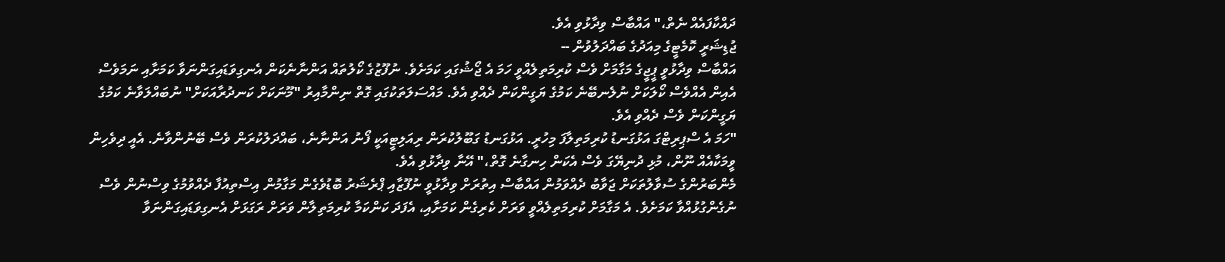ދައްކާފައެއް ނެތް،" އައްބާސް ވިދާޅުވި އެވެ.
ޖުޑިޝަރީ ކޮމެޓީގެ މިއަދުގެ ބައްދަލުވުން --
އައްބާސް ވިދާޅުވީ ޕީޖީގެ މަގާމަށް ވެސް ކުރިމަތިލެއްވީ ހަމަ އެ ޖޯޝުގައި ކަމަށެވެ. ނުފޫޒުގެ ކޯލުތައް އަންނާނެކަން އެނގިވަޑައިގަންނަވާ ކަމަށާއި ނަމަވެސް އެއިން އެއްވެސް ކޯލަކަށް ނުލެނބޭނެ ކަމުގެ ޔަގީންކަން ދެއްވި އެވެ. މައްސަލަތަކުގައި ގޮތް ނިންމާއިރު "މޫނަކަށް ކަނދުރާއަކަށް" ނުބައްލަވާނެ ކަމުގެ ޔަގީންކަން ވެސް ދެއްވި އެވެ.
"ހަމަ އެ ސްޕިރިޓްގަ އަޅުގަނޑު ކުރިމަތިލާފަ މިހުރީ. އަޅުގަނޑު ގަބޫލުކުރަން ރިއަލިޓީއަކީ ފޯނު އަންނާނެ، ބައްދަލުކުރަން ވެސް ބޭނުންވާނެ. އެއީ ދިވެހިން ވީމަކާއެއް ނޫން، މުޅި ދުނިޔޭގަ ވެސް އެކަން ހިނގާނެ ގޮތް،" އޭނާ ވިދާޅުވި އެވެ.
މެންބަރުންގެ ސުވާލުތަކަށް ޖަވާބު ދެއްވަމުން އައްބާސް އިތުރަށް ވިދާޅުވީ ނުފޫޒާއި ޕްރެޝަރު ބޮޑުވެގެން މަގާމުން އިސްތިއުފާ ދެއްވުމުގެ ވިސްނުން ވެސް ނުގެންގުޅުއްވާ ކަމަށެވެ. އެ މަގާމަށް ކުރިމަތިލެއްވީ ވަރަށް ކެރިގެން ކަމަށާއި، އެފަދަ ކަންކަމާ ކުރިމަތިލާން ވަރަށް ރަގަޅަށް އެނގިވަޑައިގަންނަވާ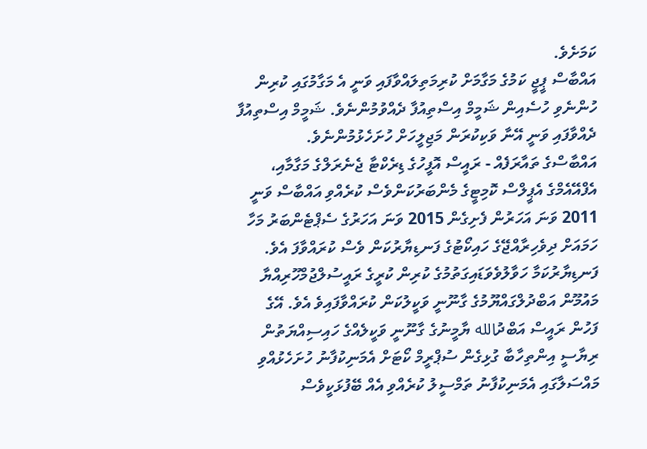ކަމަށެވެ.
އައްބާސް ޕީޖީ ކަމުގެ މަގާމަށް ކުރިމަތިލައްވާފައި ވަނީ އެ މަގާމުގައި ކުރިން ހުންނެވި ހުސެއިން ޝަމީމް އިސްތިއުފާ ދެއްވުމުންނެވެ. ޝަމީމް އިސްތިއުފާ ދެއްވާފައި ވަނީ އޭނާ ވަކިކުރަން މަޖިލީހަށް ހުށަހެޅުމުންނެވެ.
އައްބާސްގެ ތައާރަފެއް - ރައީސް އޮފީހުގެ ޑިރެކްޓާ ޖެނެރަލްގެ މަގާމާއި، އެފްއޭއެމްގެ އެޕީލްސް ކޮމިޓީގެ މެންބަރުކަންވެސް ކުރެއްވި އައްބާސް ވަނީ 2011 ވަނަ އަހަރުން ފެށިގެން 2015 ވަނަ އަހަރުގެ ސެޕްޓެންބަރު މަހާ ހަމައަށް ދިވެހިރާއްޖޭގެ ހައިކޯޓުގެ ފަނޑިޔާރުކަން ވެސް ކުރައްވާފަ އެވެ.
ފަނޑިޔާރުކަމާ ހަވާލުވެވަޑައިގަތުމުގެ ކުރިން ކުރީގެ ރައީސުލްޖުމްހޫރިއްޔާ މައުމޫން އަބްދުލްގައްޔޫމުގެ ގާނޫނީ ވަކީލުކަން ކުރައްވާފައިވެ އެވެ. އޭގެ ފަހުން ރައީސް އަބްދުالله ޔާމީނުގެ ގާނޫނީ ވަކީލެއްގެ ހައިސިއްޔަތުން ރިޔާސީ އިންތިހާބާ ގުޅިގެން ސުޕްރީމް ކޯޓަށް އެމަނިކުފާނު ހުށަހެޅުއްވި މައްސަލާގައި އެމަނިކުފާނު ތަމްސީލު ކުރެއްވި އެއް ބޭފުޅަކީވެސް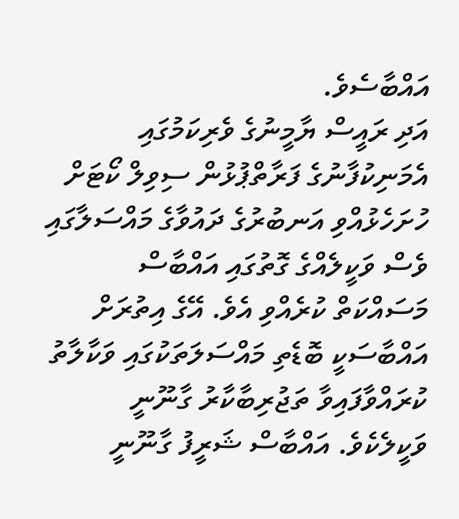އައްބާސެވެ.
އަދި ރައީސް ޔާމީނުގެ ވެރިކަމުގައި އެމަނިކުފާނުގެ ފަރާތްޕުޅުން ސިވިލް ކޯޓަށް ހުށަހެޅުއްވި އަނބުރުގެ ދައުވާގެ މައްސަލާގައި ވެސް ވަކީލެއްގެ ގޮތުގައި އައްބާސް މަސައްކަތް ކުރެއްވި އެވެ. އޭގެ އިތުރަށް އައްބާސަކީ ބޮޑެތި މައްސަލަތަކުގައި ވަކާލާތު ކުރައްވާފައިވާ ތަޖުރިބާކާރު ގާނޫނީ ވަކީލެކެވެ. އައްބާސް ޝަރީފު ގާނޫނީ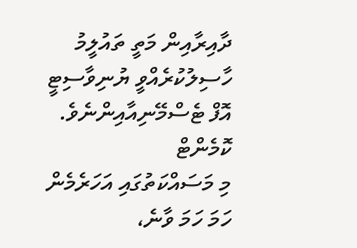ދާއިރާއިން މަތީ ތައުލީމު ހާސިލުކުރެއްވީ ޔުނިވާސިޓީ އޮފް ޓެސްމޭނިއާއިންނެވެ.
ކޮމެންޓް
މި މަސައްކަތުގައި އަހަރެމެން ހަމަ ހަމަ ވާނެ،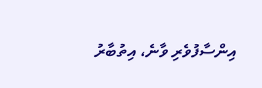އިންސާފުވެރި ވާނެ، އިތުބާރު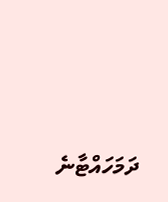ދަމަހައްޓާނެ